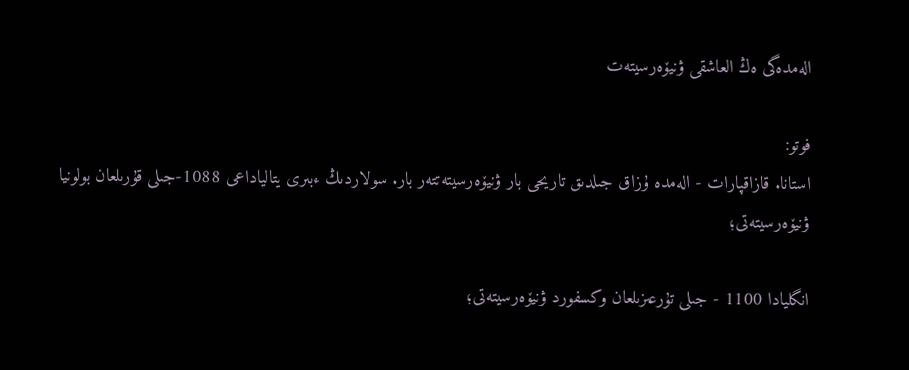الەمدەگى ەڭ العاشقى ۋنيۆەرسيتەت

فوتو:
استانا. قازاقپارات - الەمدە ۇزاق جىلدىق تاريحى بار ۋنيۆەرسيتەتتەر بار. سولاردىڭ ءبىرى يتالياداعى 1088-جىلى قۇرىلعان بولونيا ۋنيۆەرسيتەتى؛

انگليادا 1100 - جىلى تۇرعىزىلعان وكسفورد ۋنيۆەرسيتەتى؛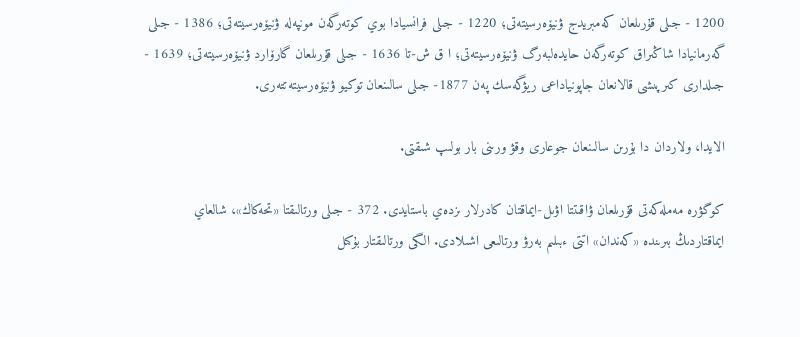1200 - جىلى قۇرىلعان كەمبريدج ۋنيۆەرسيتەتى؛ 1220 - جىلى فرانسيادا بوي كوتەرگەن مونپەلە ۋنيۆەرسيتەتى؛ 1386 - جىلى گەرمانيادا شاڭىراق كوتەرگەن حايدەلبەرگ ۋنيۆەرسيتەتى؛ ا ق ش-تا 1636 - جىلى قۇرىلعان گارۆارد ۋنيۆەرسيتەتى؛ 1639 - جىلدارى كىرپىشى قالانعان جاپونياداعى ريۋگەسك پەن 1877- جىلى سالىنعان توكيو ۋنيۆەرسيتەتتەرى.

الايدا، ولاردان دا بۇرىن سالىنعان جوعارى وقۋ ورىنى بار بولىپ شىقتى.

كوگۋرە مەملەكەتى قۇرىلعان ۋاقىتتا اۋىل-ايماقتان كادرلار ىزدەي باستايدى. 372 - جىلى ورتالىقتا «تحەكاك»، شالعاي ايماقتاردىڭ بىرىندە «كەندان» اتتى ءبىلىم بەرۋ ورتالىعى اشىلادى. الگى ورتالىقتار بۇكىل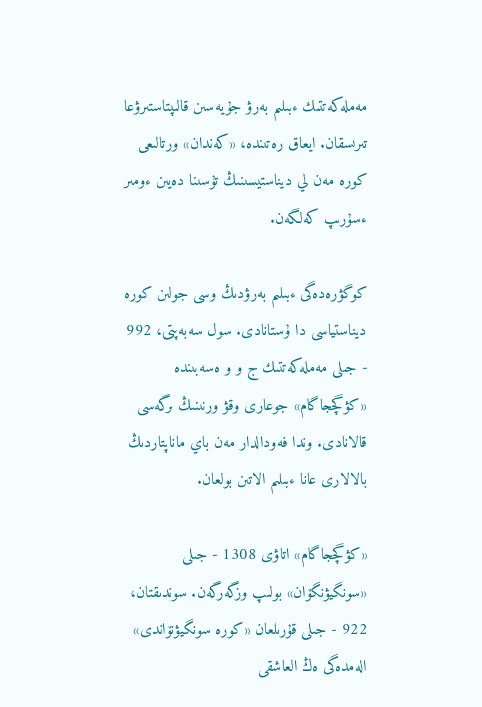مەملەكەتتىك ءبىلىم بەرۋ جۇيەسىن قالىپتاستىرۋعا تىرىسقان. ايعاق رەتىندە، «كەندان» ورتالىعى كورە مەن لي ديناستيسىنىڭ تۇسىنا دەيىن ءومىر ءسۇرىپ كەلگەن.

كوگۋرەدەگى ءبىلىم بەرۋدىڭ وسى جولىن كورە ديناستياسى دا ۇستانادى. سول سەبەپتى، 992 - جىلى مەملەكەتتىك ج و و ەسەبىندە «كۋگچجاگام» جوعارى وقۋ ورنىنىڭ ىرگەسى قالانادى. وندا فەودالدار مەن باي ماناپتاردىڭ بالالارى عانا ءبىلىم الاتىن بولعان.

«كۋگچجاگام» اتاۋى 1308 - جىلى «سونگيۋنگۆان» بولىپ وزگەرگەن. سوندىقتان، 922 - جىلى قۇرىلعان «كورە سونگيۋنۆاندى» الەمدەگى ەڭ العاشقى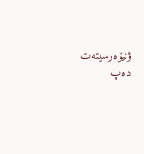ۋنيۆەرسيتەت دەپ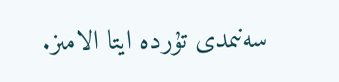سەنىمدى تۇردە ايتا الامىز.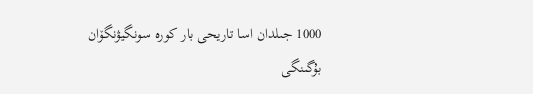1000 جىلدان اسا تاريحى بار كورە سونگيۋنگۆان بۇگىنگى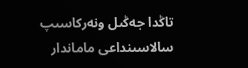تاڭدا جەڭىل ونەركاسىپ سالاسىنداعى ماماندار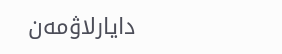دايارلاۋمەن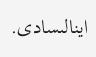اينالىسادى.